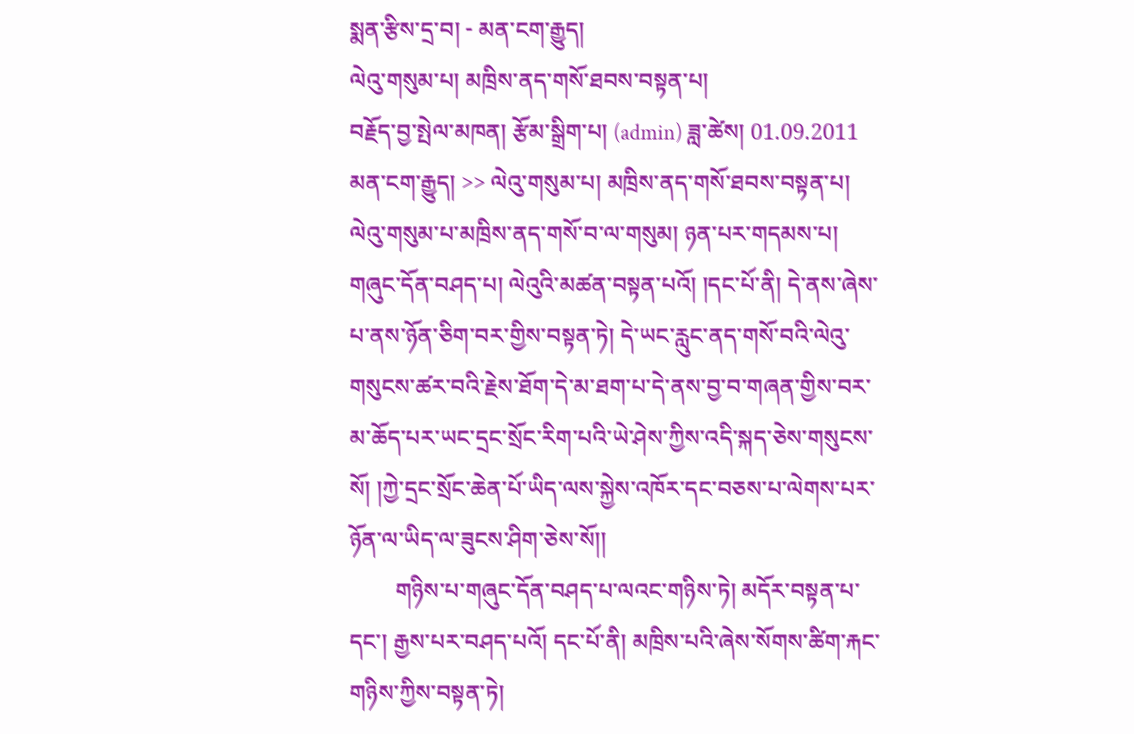སྨན་རྩིས་དྲ་བ། - མན་ངག་རྒྱུད།
ལེའུ་གསུམ་པ། མཁྲིས་ནད་གསོ་ཐབས་བསྟན་པ།
བརྗོད་བྱ་སྤེལ་མཁན། རྩོམ་སྒྲིག་པ། (admin) ཟླ་ཚེས། 01.09.2011
མན་ངག་རྒྱུད། >> ལེའུ་གསུམ་པ། མཁྲིས་ནད་གསོ་ཐབས་བསྟན་པ།
ལེའུ་གསུམ་པ་མཁྲིས་ནད་གསོ་བ་ལ་གསུམ། ཉན་པར་གདམས་པ། གཞུང་དོན་བཤད་པ། ལེའུའི་མཚན་བསྟན་པའོ། །དང་པོ་ནི། དེ་ནས་ཞེས་པ་ནས་ཉོན་ཅིག་བར་གྱིས་བསྟན་ཏེ། དེ་ཡང་རླུང་ནད་གསོ་བའི་ལེའུ་གསུངས་ཚར་བའི་རྗེས་ཐོག་དེ་མ་ཐག་པ་དེ་ནས་བྱ་བ་གཞན་གྱིས་བར་མ་ཆོད་པར་ཡང་དྲང་སྲོང་རིག་པའི་ཡེ་ཤེས་ཀྱིས་འདི་སྐད་ཅེས་གསུངས་སོ། །ཀྱེ་དྲང་སྲོང་ཆེན་པོ་ཡིད་ལས་སྐྱེས་འཁོར་དང་བཅས་པ་ལེགས་པར་ཉོན་ལ་ཡིད་ལ་ཟུངས་ཤིག་ཅེས་སོ།།
        གཉིས་པ་གཞུང་དོན་བཤད་པ་ལའང་གཉིས་ཏེ། མདོར་བསྟན་པ་དང་། རྒྱས་པར་བཤད་པའོ། དང་པོ་ནི། མཁྲིས་པའི་ཞེས་སོགས་ཚིག་རྐང་གཉིས་ཀྱིས་བསྟན་ཏེ།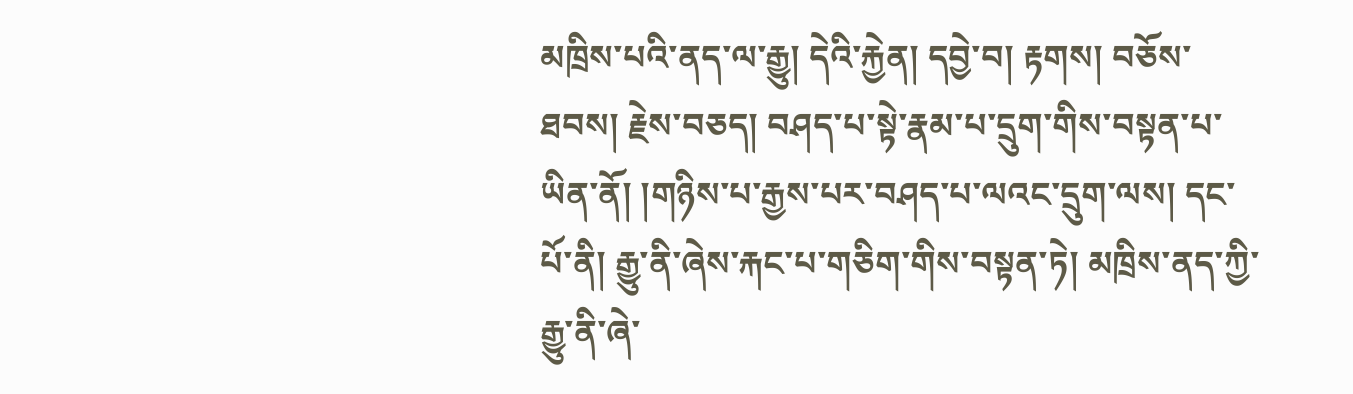མཁྲིས་པའི་ནད་ལ་རྒྱུ། དེའི་རྐྱེན། དབྱེ་བ། རྟགས། བཅོས་ཐབས། རྗེས་བཅད། བཤད་པ་སྟེ་རྣམ་པ་དྲུག་གིས་བསྟན་པ་ཡིན་ནོ། །གཉིས་པ་རྒྱས་པར་བཤད་པ་ལའང་དྲུག་ལས། དང་པོ་ནི། རྒྱུ་ནི་ཞེས་རྐང་པ་གཅིག་གིས་བསྟན་ཏེ། མཁྲིས་ནད་ཀྱི་རྒྱུ་ནི་ཞེ་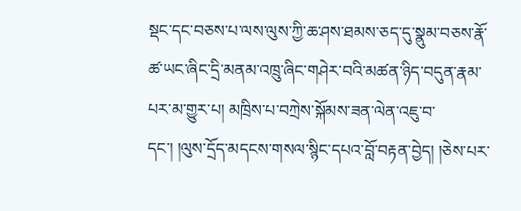སྡང་དང་བཅས་པ་ལས་ལུས་ཀྱི་ཆ་ཤས་ཐམས་ཅད་དུ་སྣུམ་བཅས་རྣོ་ཚ་ཡང་ཞིང་དྲི་མནམ་འཁྲུ་ཞིང་གཤེར་བའི་མཚན་ཉིད་བདུན་རྣམ་པར་མ་གྱུར་པ། མཁྲིས་པ་བཀྲེས་སྐོམས་ཟན་ལེན་འཇུ་བ་དང་། །ལུས་དྲོད་མདངས་གསལ་སྙིང་དཔའ་བློ་བརྟན་བྱེད། །ཅེས་པར་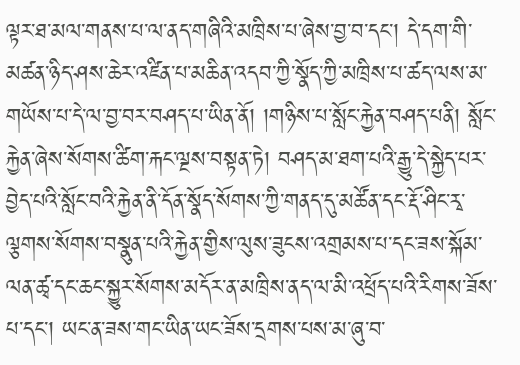ལྟར་ཐ་མལ་གནས་པ་ལ་ནད་གཞིའི་མཁྲིས་པ་ཞེས་བྱ་བ་དང་། དེ་དག་གི་མཚན་ཉིད་ཤས་ཆེར་འཛིན་པ་མཆིན་འདབ་ཀྱི་སྣོད་ཀྱི་མཁྲིས་པ་ཚད་ལས་མ་གཡོས་པ་དེ་ལ་བྱ་བར་བཤད་པ་ཡིན་ནོ། །གཉིས་པ་སློང་རྐྱེན་བཤད་པནི། སློང་རྐྱེན་ཞེས་སོགས་ཚིག་རྐང་ལྔས་བསྟན་ཏེ། བཤད་མ་ཐག་པའི་རྒྱུ་དེ་སྐྱེད་པར་བྱེད་པའི་སློང་བའི་རྐྱེན་ནི་དོན་སྣོད་སོགས་ཀྱི་གནད་དུ་མཚོན་དང་རྡོ་ཤིང་རྭ་ལྕགས་སོགས་བསྣུན་པའི་རྐྱེན་གྱིས་ལུས་ཟུངས་འགྲམས་པ་དང་ཟས་སྐོམ་ལན་ཚྭ་དང་ཆང་སྐྱུར་སོགས་མདོར་ན་མཁྲིས་ནད་ལ་མི་འཕྲོད་པའི་རིགས་ཟོས་པ་དང་། ཡང་ན་ཟས་གང་ཡིན་ཡང་ཟོས་དྲགས་པས་མ་ཞུ་བ་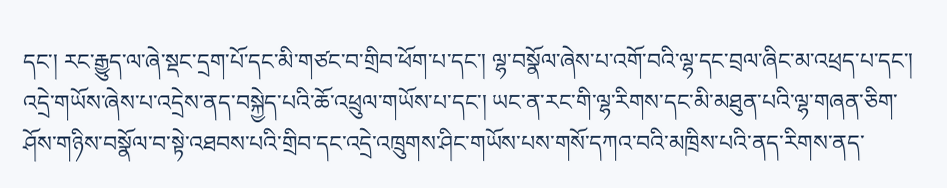དང་། རང་རྒྱུད་ལ་ཞེ་སྡང་དྲག་པོ་དང་མི་གཙང་བ་གྲིབ་ཕོག་པ་དང་། ལྷ་བསྣོལ་ཞེས་པ་འགོ་བའི་ལྷ་དང་བྲལ་ཞིང་མ་འཕྲད་པ་དང་། འདྲེ་གཡོས་ཞེས་པ་འདྲེས་ནད་བསྐྱེད་པའི་ཆོ་འཕྲུལ་གཡོས་པ་དང་། ཡང་ན་རང་གི་ལྷ་རིགས་དང་མི་མཐུན་པའི་ལྷ་གཞན་ཅིག་ཤོས་གཉིས་བསྣོལ་བ་སྟེ་འཐབས་པའི་གྲིབ་དང་འདྲེ་འཁྲུགས་ཤིང་གཡོས་པས་གསོ་དཀའ་བའི་མཁྲིས་པའི་ནད་རིགས་ནད་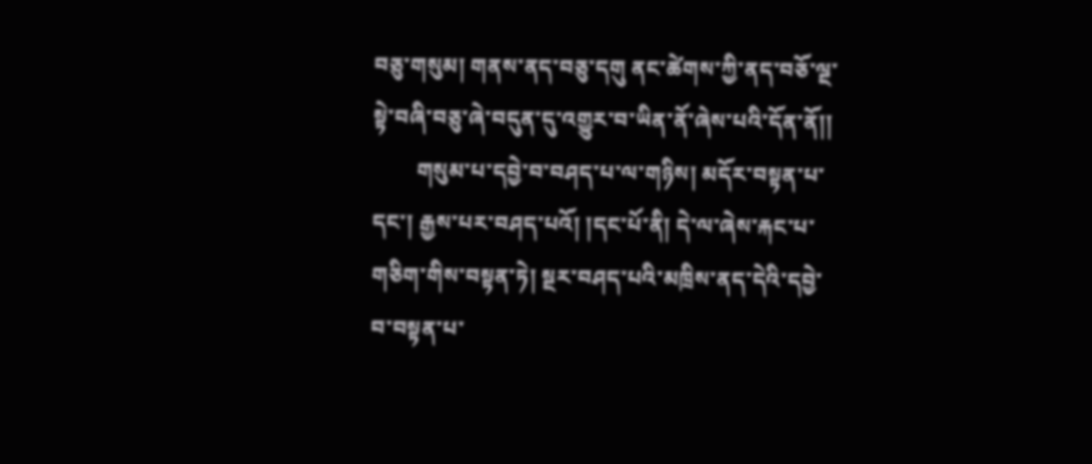བཅུ་གསུམ། གནས་ནད་བཅུ་དགུ ནང་ཚེགས་ཀྱི་ནད་བཅོ་ལྔ་སྟེ་བཞི་བཅུ་ཞེ་བདུན་དུ་འགྱུར་བ་ཡིན་ནོ་ཞེས་པའི་དོན་ནོ།།
        གསུམ་པ་དབྱེ་བ་བཤད་པ་ལ་གཉིས། མདོར་བསྟན་པ་དང་། རྒྱས་པར་བཤད་པའོ། །དང་པོ་ནི། དེ་ལ་ཞེས་རྐང་པ་གཅིག་གིས་བསྟན་ཏེ། སྔར་བཤད་པའི་མཁྲིས་ནད་དེའི་དབྱེ་བ་བསྟན་པ་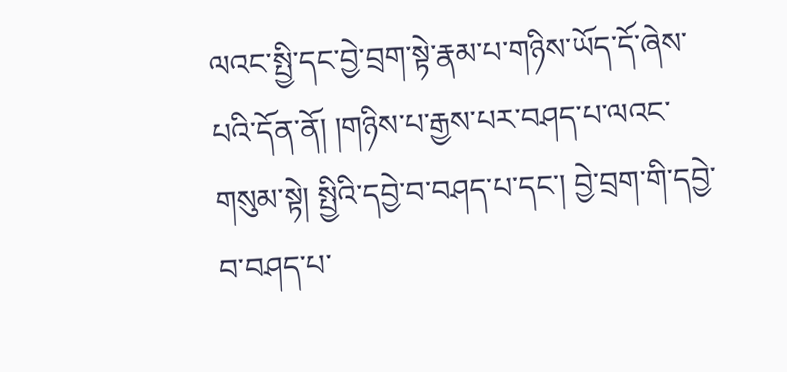ལའང་སྤྱི་དང་བྱེ་བྲག་སྟེ་རྣམ་པ་གཉིས་ཡོད་དོ་ཞེས་པའི་དོན་ནོ། །གཉིས་པ་རྒྱས་པར་བཤད་པ་ལའང་གསུམ་སྟེ། སྤྱིའི་དབྱེ་བ་བཤད་པ་དང་། བྱེ་བྲག་གི་དབྱེ་བ་བཤད་པ་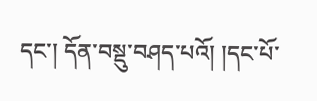དང་། དོན་བསྡུ་བཤད་པའོ། །དང་པོ་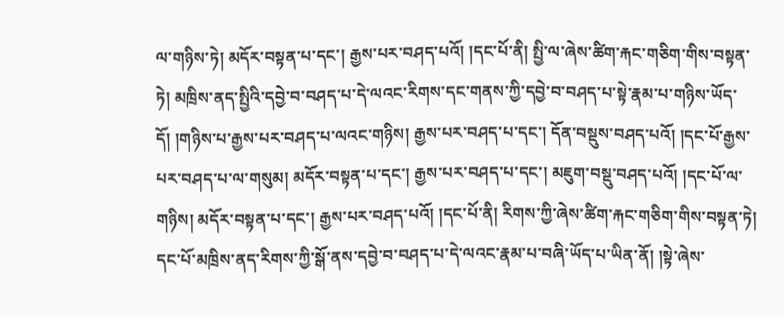ལ་གཉིས་ཏེ། མདོར་བསྟན་པ་དང་། རྒྱས་པར་བཤད་པའོ། །དང་པོ་ནི། སྤྱི་ལ་ཞེས་ཚིག་རྐང་གཅིག་གིས་བསྟན་ཏེ། མཁྲིས་ནད་སྤྱིའི་དབྱེ་བ་བཤད་པ་དེ་ལའང་རིགས་དང་གནས་ཀྱི་དབྱེ་བ་བཤད་པ་སྟེ་རྣམ་པ་གཉིས་ཡོད་དོ། །གཉིས་པ་རྒྱས་པར་བཤད་པ་ལའང་གཉིས། རྒྱས་པར་བཤད་པ་དང་། དོན་བསྡུས་བཤད་པའོ། །དང་པོ་རྒྱས་པར་བཤད་པ་ལ་གསུམ། མདོར་བསྟན་པ་དང་། རྒྱས་པར་བཤད་པ་དང་། མཇུག་བསྡུ་བཤད་པའོ། །དང་པོ་ལ་གཉིས། མདོར་བསྟན་པ་དང་། རྒྱས་པར་བཤད་པའོ། །དང་པོ་ནི། རིགས་ཀྱི་ཞེས་ཚིག་རྐང་གཅིག་གིས་བསྟན་ཏེ། དང་པོ་མཁྲིས་ནད་རིགས་ཀྱི་སྒོ་ནས་དབྱེ་བ་བཤད་པ་དེ་ལའང་རྣམ་པ་བཞི་ཡོད་པ་ཡིན་ནོ། །སྟེ་ཞེས་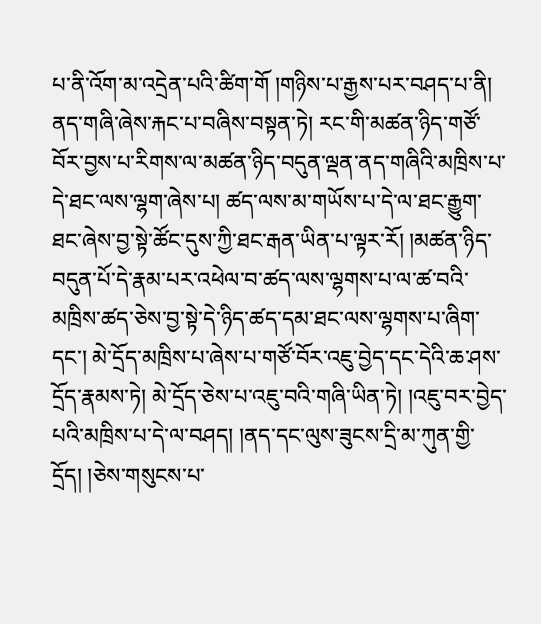པ་ནི་འོག་མ་འདྲེན་པའི་ཚིག་གོ །གཉིས་པ་རྒྱས་པར་བཤད་པ་ནི། ནད་གཞི་ཞེས་རྐང་པ་བཞིས་བསྟན་ཏེ། རང་གི་མཚན་ཉིད་གཙོ་བོར་བྱས་པ་རིགས་ལ་མཚན་ཉིད་བདུན་ལྡན་ནད་གཞིའི་མཁྲིས་པ་དེ་ཐང་ལས་ལྷག་ཞེས་པ། ཚད་ལས་མ་གཡོས་པ་དེ་ལ་ཐང་རྒྱུག་ཐང་ཞེས་བྱ་སྟེ་ཚོང་དུས་ཀྱི་ཐང་རྒན་ཡིན་པ་ལྟར་རོ། །མཚན་ཉིད་བདུན་པོ་དེ་རྣམ་པར་འཕེལ་བ་ཚད་ལས་ལྷགས་པ་ལ་ཚ་བའི་མཁྲིས་ཚད་ཅེས་བྱ་སྟེ་དེ་ཉིད་ཚད་དམ་ཐང་ལས་ལྷགས་པ་ཞིག་དང་། མེ་དྲོད་མཁྲིས་པ་ཞེས་པ་གཙོ་བོར་འཇུ་བྱེད་དང་དེའི་ཆ་ཤས་དྲོད་རྣམས་ཏེ། མེ་དྲོད་ཅེས་པ་འཇུ་བའི་གཞི་ཡིན་ཏེ། །འཇུ་བར་བྱེད་པའི་མཁྲིས་པ་དེ་ལ་བཤད། །ནད་དང་ལུས་ཟུངས་དྲི་མ་ཀུན་གྱི་དྲོད། །ཅེས་གསུངས་པ་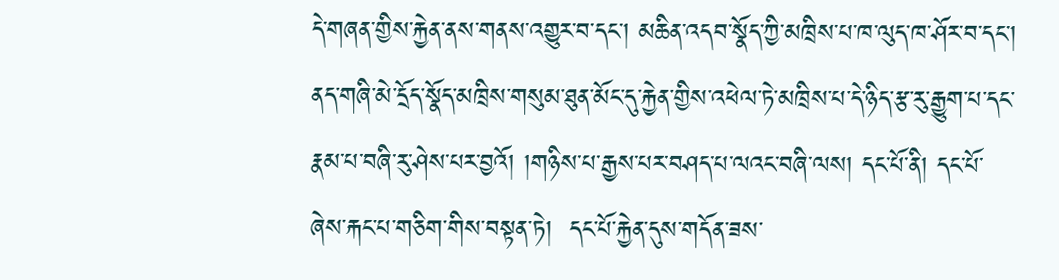དེ་གཞན་གྱིས་རྐྱེན་ནས་གནས་འགྱུར་བ་དང་། མཆིན་འདབ་སྣོད་ཀྱི་མཁྲིས་པ་ཁ་ལུད་ཁ་ཤོར་བ་དང་། ནད་གཞི་མེ་དྲོད་སྣོད་མཁྲིས་གསུམ་ཐུན་མོང་དུ་རྐྱེན་གྱིས་འཕེལ་ཏེ་མཁྲིས་པ་དེ་ཉིད་རྩ་རུ་རྒྱུག་པ་དང་རྣམ་པ་བཞི་རུ་ཤེས་པར་བྱའོ། །གཉིས་པ་རྒྱས་པར་བཤད་པ་ལའང་བཞི་ལས། དང་པོ་ནི། དང་པོ་ཞེས་རྐང་པ་གཅིག་གིས་བསྟན་ཏེ།  དང་པོ་རྐྱེན་དུས་གདོན་ཟས་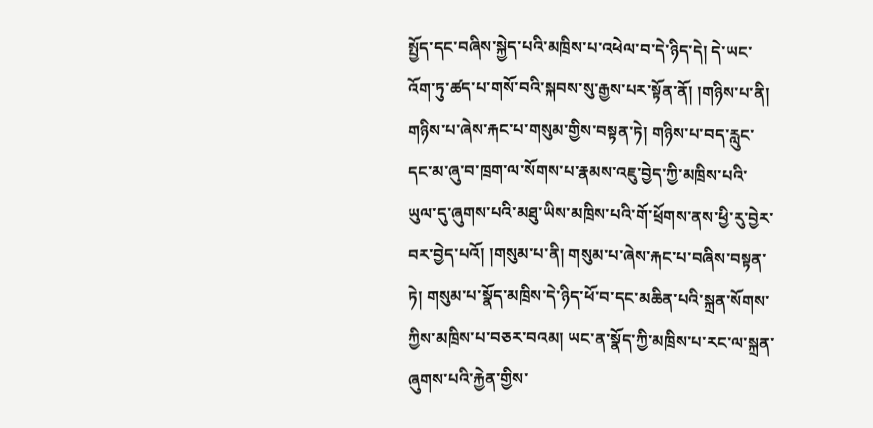སྤྱོད་དང་བཞིས་སྐྱེད་པའི་མཁྲིས་པ་འཕེལ་བ་དེ་ཉིད་དེ། དེ་ཡང་འོག་ཏུ་ཚད་པ་གསོ་བའི་སྐབས་སུ་རྒྱས་པར་སྟོན་ནོ། །གཉིས་པ་ནི། གཉིས་པ་ཞེས་རྐང་པ་གསུམ་གྱིས་བསྟན་ཏེ། གཉིས་པ་བད་རླུང་དང་མ་ཞུ་བ་ཁྲག་ལ་སོགས་པ་རྣམས་འཇུ་བྱེད་ཀྱི་མཁྲིས་པའི་ཡུལ་དུ་ཞུགས་པའི་མཐུ་ཡིས་མཁྲིས་པའི་གོ་ཕྲོགས་ནས་ཕྱི་རུ་བྱེར་བར་བྱེད་པའོ། །གསུམ་པ་ནི། གསུམ་པ་ཞེས་རྐང་པ་བཞིས་བསྟན་ཏེ། གསུམ་པ་སྣོད་མཁྲིས་དེ་ཉིད་ཕོ་བ་དང་མཆིན་པའི་སྐྲན་སོགས་ཀྱིས་མཁྲིས་པ་བཅར་བའམ། ཡང་ན་སྣོད་ཀྱི་མཁྲིས་པ་རང་ལ་སྐྲན་ཞུགས་པའི་རྐྱེན་གྱིས་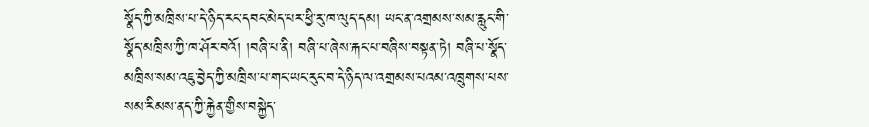སྣོད་ཀྱི་མཁྲིས་པ་དེ་ཉིད་རང་དབང་མེད་པར་ཕྱི་རུ་ཁ་ལུད་དམ། ཡང་ན་འགྲམས་སམ་རླུང་གི་སྣོད་མཁྲིས་ཀྱི་ཁ་ཤོར་བའོ། །བཞི་པ་ནི། བཞི་པ་ཞེས་རྐང་པ་བཞིས་བསྟན་ཏེ། བཞི་པ་སྣོད་མཁྲིས་སམ་འཇུ་བྱེད་ཀྱི་མཁྲིས་པ་གང་ཡང་རུང་བ་དེ་ཉིད་ལ་འགྲམས་པའམ་འཁྲུགས་པས་སམ་རིམས་ནད་ཀྱི་རྐྱེན་གྱིས་བསྐྱེད་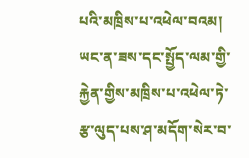པའི་མཁྲིས་པ་འཕེལ་བའམ། ཡང་ན་ཟས་དང་སྤྱོད་ལམ་གྱི་རྐྱེན་གྱིས་མཁྲིས་པ་འཕེལ་ཏེ་རྩ་ལུད་པས་ཤ་མདོག་སེར་བ་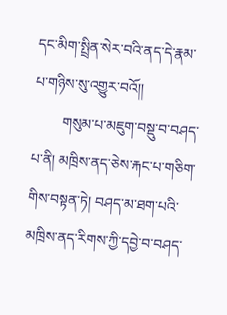དང་མིག་སྤྲིན་སེར་བའི་ནད་དེ་རྣམ་པ་གཉིས་སུ་འགྱུར་བའོ།།
        གསུམ་པ་མཇུག་བསྡུ་བ་བཤད་པ་ནི། མཁྲིས་ནད་ཅེས་རྐང་པ་གཅིག་གིས་བསྟན་ཏེ། བཤད་མ་ཐག་པའི་མཁྲིས་ནད་རིགས་ཀྱི་དབྱེ་བ་བཤད་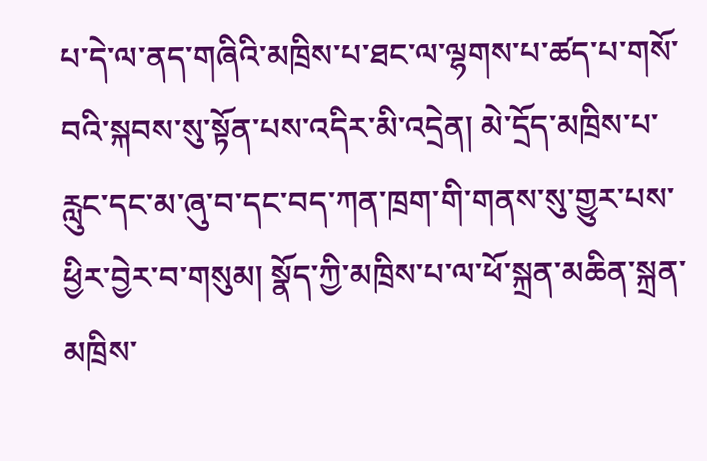པ་དེ་ལ་ནད་གཞིའི་མཁྲིས་པ་ཐང་ལ་ལྷགས་པ་ཚད་པ་གསོ་བའི་སྐབས་སུ་སྟོན་པས་འདིར་མི་འདྲེན། མེ་དྲོད་མཁྲིས་པ་རླུང་དང་མ་ཞུ་བ་དང་བད་ཀན་ཁྲག་གི་གནས་སུ་གྱུར་པས་ཕྱིར་བྱེར་བ་གསུམ། སྣོད་ཀྱི་མཁྲིས་པ་ལ་ཕོ་སྐྲན་མཆིན་སྐྲན་མཁྲིས་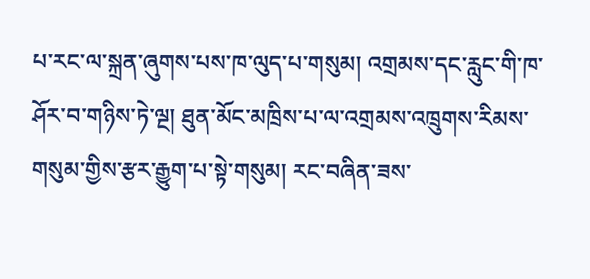པ་རང་ལ་སྐྲན་ཞུགས་པས་ཁ་ལུད་པ་གསུམ། འགྲམས་དང་རླུང་གི་ཁ་ཤོར་བ་གཉིས་ཏེ་ལྔ། ཐུན་མོང་མཁྲིས་པ་ལ་འགྲམས་འཁྲུགས་རིམས་གསུམ་གྱིས་རྩར་རྒྱུག་པ་སྟེ་གསུམ། རང་བཞིན་ཟས་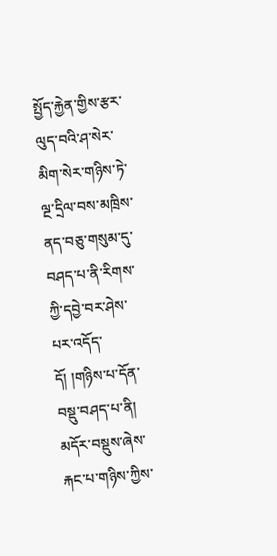སྤྱོད་རྐྱེན་གྱིས་རྩར་ལུད་བའི་ཤ་སེར་མིག་སེར་གཉིས་ཏེ་ལྔ་དྲིལ་བས་མཁྲིས་ནད་བཅུ་གསུམ་དུ་བཤད་པ་ནི་རིགས་ཀྱི་དབྱེ་བར་ཤེས་པར་འདོད་དོ། །གཉིས་པ་དོན་བསྡུ་བཤད་པ་ནི། མདོར་བསྡུས་ཞེས་རྐང་པ་གཉིས་ཀྱིས་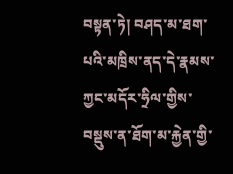བསྟན་ཏེ། བཤད་མ་ཐག་པའི་མཁྲིས་ནད་དེ་རྣམས་ཀྱང་མདོར་ཧྲིལ་གྱིས་བསྡུས་ན་ཐོག་མ་རྐྱེན་གྱི་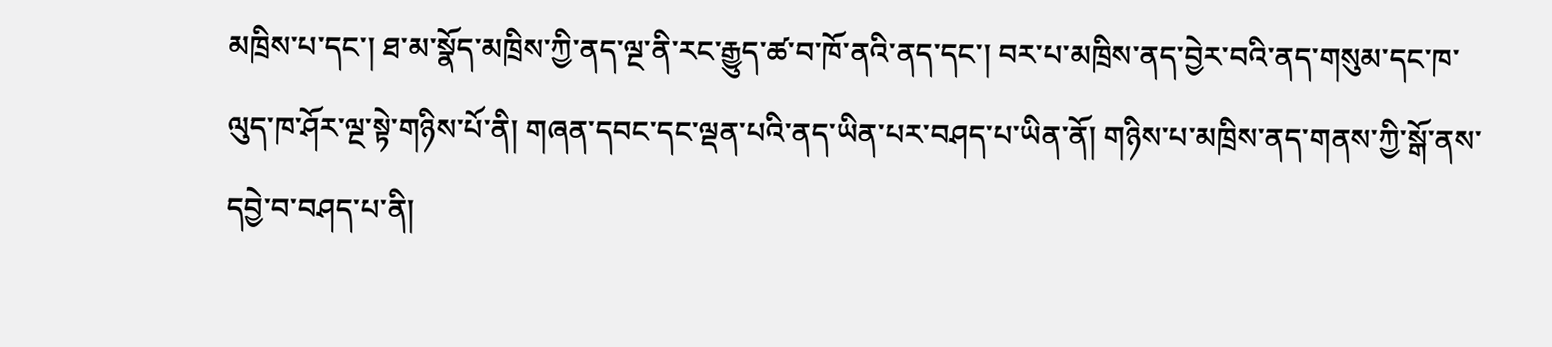མཁྲིས་པ་དང་། ཐ་མ་སྣོད་མཁྲིས་ཀྱི་ནད་ལྔ་ནི་རང་རྒྱུད་ཚ་བ་ཁོ་ནའི་ནད་དང་། བར་པ་མཁྲིས་ནད་བྱེར་བའི་ནད་གསུམ་དང་ཁ་ལུད་ཁ་ཤོར་ལྔ་སྟེ་གཉིས་པོ་ནི། གཞན་དབང་དང་ལྡན་པའི་ནད་ཡིན་པར་བཤད་པ་ཡིན་ནོ། གཉིས་པ་མཁྲིས་ནད་གནས་ཀྱི་སྒོ་ནས་དབྱེ་བ་བཤད་པ་ནི།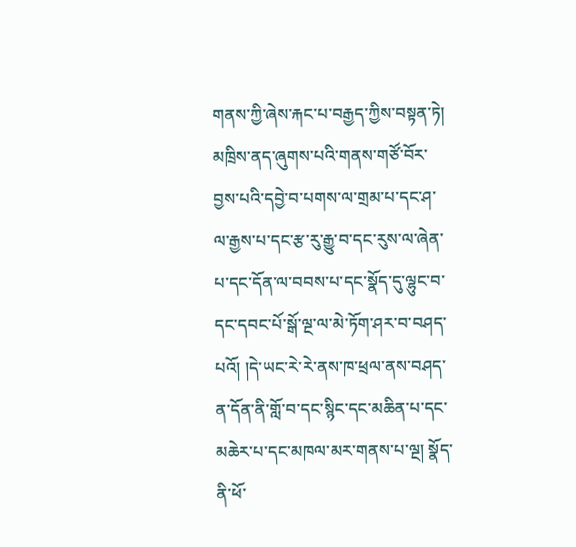གནས་ཀྱི་ཞེས་རྐང་པ་བརྒྱད་ཀྱིས་བསྟན་ཏེ། མཁྲིས་ནད་ཞུགས་པའི་གནས་གཙོ་བོར་བྱས་པའི་དབྱེ་བ་པགས་ལ་གྲམ་པ་དང་ཤ་ལ་རྒྱས་པ་དང་རྩ་རུ་རྒྱུ་བ་དང་རུས་ལ་ཞེན་པ་དང་དོན་ལ་བབས་པ་དང་སྣོད་དུ་ལྷུང་བ་དང་དབང་པོ་སྒོ་ལྔ་ལ་མེ་ཏོག་ཤར་བ་བཤད་པའོ། །དེ་ཡང་རེ་རེ་ནས་ཁ་ཕྲལ་ནས་བཤད་ན་དོན་ནི་གློ་བ་དང་སྙིང་དང་མཆིན་པ་དང་མཆེར་པ་དང་མཁལ་མར་གནས་པ་ལྔ། སྣོད་ནི་ཕོ་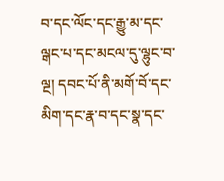བ་དང་ལོང་དང་རྒྱུ་མ་དང་ལྒང་པ་དང་མངལ་དུ་ལྷུང་བ་ལྔ། དབང་པོ་ནི་མགོ་བོ་དང་མིག་དང་རྣ་བ་དང་སྣ་དང་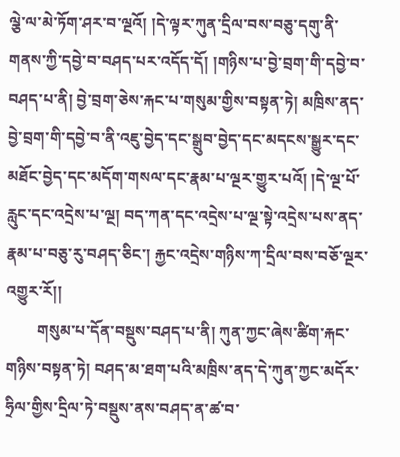ལྕེ་ལ་མེ་ཏོག་ཤར་བ་ལྔའོ། །དེ་ལྟར་ཀུན་དྲིལ་བས་བཅུ་དགུ་ནི་གནས་ཀྱི་དབྱེ་བ་བཤད་པར་འདོད་དོ། །གཉིས་པ་བྱེ་བྲག་གི་དབྱེ་བ་བཤད་པ་ནི། བྱེ་བྲག་ཅེས་རྐང་པ་གསུམ་གྱིས་བསྟན་ཏེ། མཁྲིས་ནད་བྱེ་བྲག་གི་དབྱེ་བ་ནི་འཇུ་བྱེད་དང་སྒྲུབ་བྱེད་དང་མདངས་སྒྱུར་དང་མཐོང་བྱེད་དང་མདོག་གསལ་དང་རྣམ་པ་ལྔར་གྱུར་པའོ། །དེ་ལྔ་པོ་རླུང་དང་འདྲེས་པ་ལྔ། བད་ཀན་དང་འདྲེས་པ་ལྔ་སྟེ་འདྲེས་པས་ནད་རྣམ་པ་བཅུ་རུ་བཤད་ཅིང་། རྐྱང་འདྲེས་གཉིས་ཀ་དྲིལ་བས་བཅོ་ལྔར་འགྱུར་རོ།།
        གསུམ་པ་དོན་བསྡུས་བཤད་པ་ནི། ཀུན་ཀྱང་ཞེས་ཚིག་རྐང་གཉིས་བསྟན་ཏེ། བཤད་མ་ཐག་པའི་མཁྲིས་ནད་དེ་ཀུན་ཀྱང་མདོར་ཧྲིལ་གྱིས་དྲིལ་ཏེ་བསྡུས་ནས་བཤད་ན་ཚ་བ་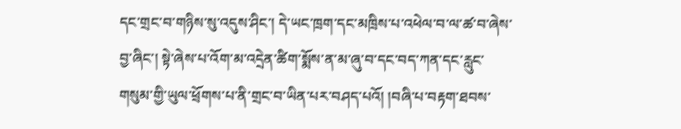དང་གྲང་བ་གཉིས་སུ་འདུས་ཤིང་། དེ་ཡང་ཁྲག་དང་མཁྲིས་པ་འཕེལ་བ་ལ་ཚ་བ་ཞེས་བྱ་ཞིང་། སྟེ་ཞེས་པ་འོག་མ་འདྲེན་ཚིག་སྨོས་ན་མ་ཞུ་བ་དང་བད་ཀན་དང་རླུང་གསུམ་གྱི་ཡུལ་ཕྲོགས་པ་ནི་གྲང་བ་ཡིན་པར་བཤད་པའོ། །བཞི་པ་བརྟག་ཐབས་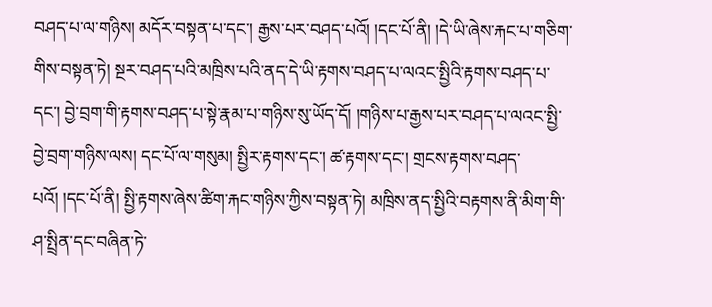བཤད་པ་ལ་གཉིས། མདོར་བསྟན་པ་དང་། རྒྱས་པར་བཤད་པའོ། །དང་པོ་ནི། །དེ་ཡི་ཞེས་རྐང་པ་གཅིག་གིས་བསྟན་ཏེ། སྔར་བཤད་པའི་མཁྲིས་པའི་ནད་དེ་ཡི་རྟགས་བཤད་པ་ལའང་སྤྱིའི་རྟགས་བཤད་པ་དང་། བྱེ་བྲག་གི་རྟགས་བཤད་པ་སྟེ་རྣམ་པ་གཉིས་སུ་ཡོད་དོ། །གཉིས་པ་རྒྱས་པར་བཤད་པ་ལའང་སྤྱི་བྱེ་བྲག་གཉིས་ལས། དང་པོ་ལ་གསུམ། སྤྱིར་རྟགས་དང་། ཚ་རྟགས་དང་། གྲངས་རྟགས་བཤད་པའོ། །དང་པོ་ནི། སྤྱི་རྟགས་ཞེས་ཚིག་རྐང་གཉིས་ཀྱིས་བསྟན་ཏེ། མཁྲིས་ནད་སྤྱིའི་བརྟགས་ནི་མིག་གི་ཤ་སྤྲིན་དང་བཞིན་ཏེ་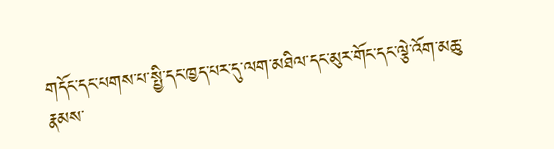གདོང་དང་པགས་པ་སྤྱི་དང་ཁྱད་པར་དུ་ལག་མཐིལ་དང་མུར་གོང་དང་ལྕེ་འོག་མཆུ་རྣམས་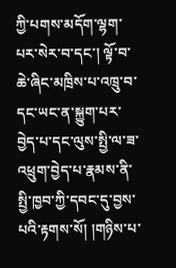ཀྱི་པགས་མདོག་ལྷག་པར་སེར་བ་དང་། ལྟོ་བ་ཆེ་ཞིང་མཁྲིས་པ་འཁྲུ་བ་དང་ཡང་ན་སྐྱུག་པར་བྱེད་པ་དང་ལུས་སྤྱི་ལ་ཟ་འཕྲུག་བྱེད་པ་རྣམས་ནི་སྤྱི་ཁྱབ་ཀྱི་དབང་དུ་བྱས་པའི་རྟགས་སོ། །གཉིས་པ་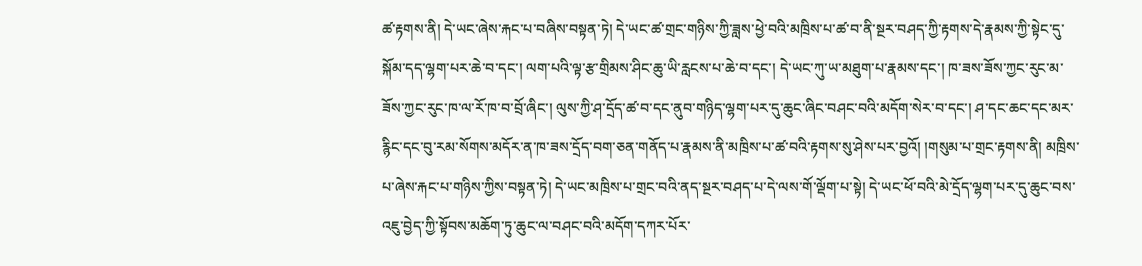ཚ་རྟགས་ནི། དེ་ཡང་ཞེས་རྐང་པ་བཞིས་བསྟན་ཏེ། དེ་ཡང་ཚ་གྲང་གཉིས་ཀྱི་ཟླས་ཕྱེ་བའི་མཁྲིས་པ་ཚ་བ་ནི་སྔར་བཤད་ཀྱི་རྟགས་དེ་རྣམས་ཀྱི་སྟེང་དུ་སྐོམ་དད་ལྷག་པར་ཆེ་བ་དང་། ལག་པའི་ལྟ་རྩ་གྲིམས་ཤིང་ཆུ་ཡི་རླངས་པ་ཆེ་བ་དང་། དེ་ཡང་ཀུ་ཡ་མཐུག་པ་རྣམས་དང་། ཁ་ཟས་ཟོས་ཀྱང་རུང་མ་ཟོས་ཀྱང་རུང་ཁ་ལ་རོ་ཁ་བ་བྲོ་ཞིང་། ལུས་ཀྱི་ཤ་དྲོད་ཚ་བ་དང་ནུབ་གཉིད་ལྷག་པར་དུ་ཆུང་ཞིང་བཤང་བའི་མདོག་སེར་བ་དང་། ཤ་དང་ཆང་དང་མར་རྙིང་དང་བུ་རམ་སོགས་མདོར་ན་ཁ་ཟས་དྲོད་བག་ཅན་གནོད་པ་རྣམས་ནི་མཁྲིས་པ་ཚ་བའི་རྟགས་སུ་ཤེས་པར་བྱའོ། །གསུམ་པ་གྲང་རྟགས་ནི། མཁྲིས་པ་ཞེས་རྐང་པ་གཉིས་ཀྱིས་བསྟན་ཏེ། དེ་ཡང་མཁྲིས་པ་གྲང་བའི་ནད་སྔར་བཤད་པ་དེ་ལས་གོ་ལྡོག་པ་སྟེ། དེ་ཡང་ཕོ་བའི་མེ་དྲོད་ལྷག་པར་དུ་ཆུང་བས་འཇུ་བྱེད་ཀྱི་སྟོབས་མཆོག་ཏུ་ཆུང་ལ་བཤང་བའི་མདོག་དཀར་པོར་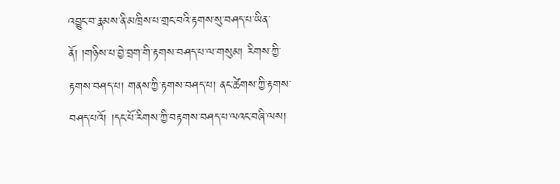འབྱུང་བ་རྣམས་ནི་མཁྲིས་པ་གྲང་བའི་རྟགས་སུ་བཤད་པ་ཡིན་ནོ། །གཉིས་པ་བྱེ་བྲག་གི་རྟགས་བཤད་པ་ལ་གསུམ། རིགས་ཀྱི་རྟགས་བཤད་པ། གནས་ཀྱི་རྟགས་བཤད་པ། ནང་ཚེགས་ཀྱི་རྟགས་བཤད་པའོ། །དང་པོ་རིགས་ཀྱི་བརྟགས་བཤད་པ་ལའང་བཞི་ལས།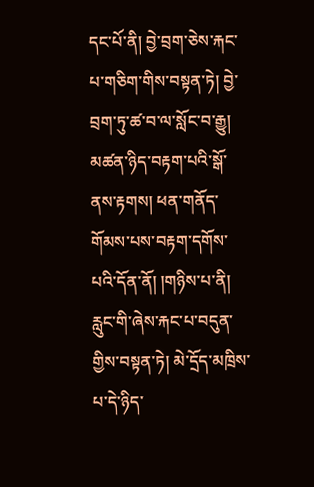དང་པོ་ནི། བྱེ་བྲག་ཅེས་རྐང་པ་གཅིག་གིས་བསྟན་ཏེ། བྱེ་བྲག་ཏུ་ཚ་བ་ལ་སློང་བ་རྒྱུ། མཚན་ཉིད་བརྟག་པའི་སྒོ་ནས་རྟགས། ཕན་གནོད་གོམས་པས་བརྟག་དགོས་པའི་དོན་ནོ། །གཉིས་པ་ནི། རླུང་གི་ཞེས་རྐང་པ་བདུན་གྱིས་བསྟན་ཏེ། མེ་དྲོད་མཁྲིས་པ་དེ་ཉིད་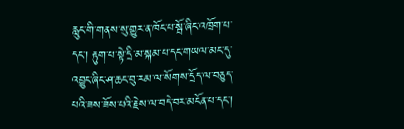རླུང་གི་གནས་སུ་གྱུར་ན་ཁོང་པ་སྦོ་ཞིང་འཁྲོག་པ་དང་། རྟུག་པ་སྟེ་དྲི་མ་སྐམ་པ་དང་གཡལ་མང་དུ་འབྱུང་ཞིང་ཤ་ཆང་བུ་རམ་ལ་སོགས་དྲོད་ལ་བཅུད་པའི་ཟས་ཟོས་པའི་རྗེས་ལ་བདེ་བར་མངོན་པ་དང་།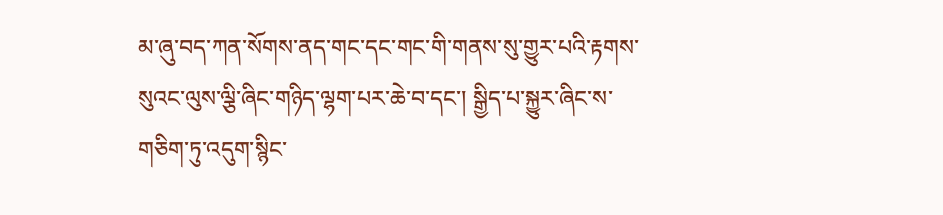མ་ཞུ་བད་ཀན་སོགས་ནད་གང་དང་གང་གི་གནས་སུ་གྱུར་པའི་རྟགས་སུའང་ལུས་ལྕི་ཞིང་གཉིད་ལྷག་པར་ཆེ་བ་དང་། སྒྱིད་པ་སྐྱུར་ཞིང་ས་གཅིག་ཏུ་འདུག་སྙིང་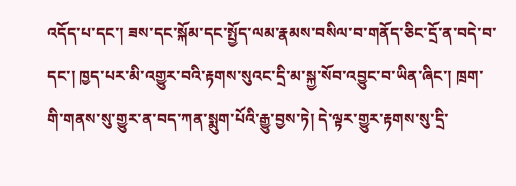འདོད་པ་དང་། ཟས་དང་སྐོམ་དང་སྤྱོད་ལམ་རྣམས་བསིལ་བ་གནོད་ཅིང་དྲོ་ན་བདེ་བ་དང་། ཁྱད་པར་མི་འགྱུར་བའི་རྟགས་སུའང་དྲི་མ་སྐྱ་སོབ་འབྱུང་བ་ཡིན་ཞིང་། ཁྲག་གི་གནས་སུ་གྱུར་ན་བད་ཀན་སྨུག་པོའི་རྒྱུ་བྱས་ཏེ། དེ་ལྟར་གྱུར་རྟགས་སུ་དྲི་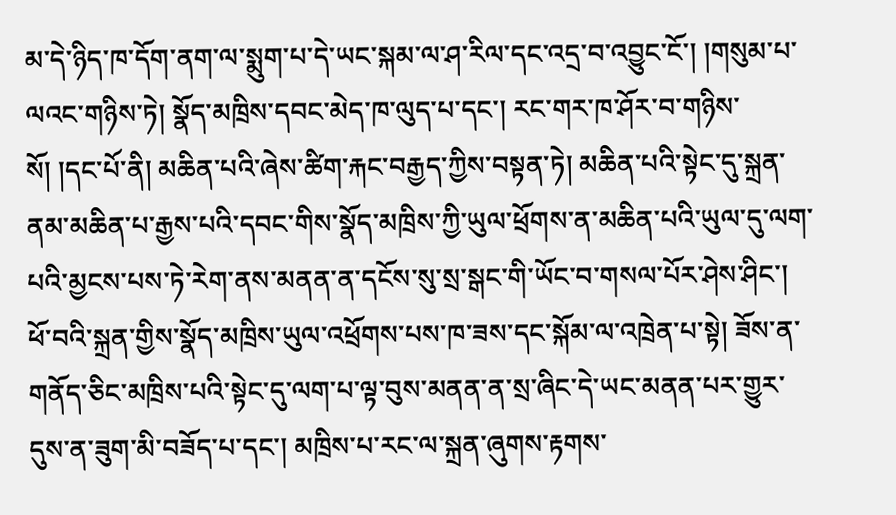མ་དེ་ཉིད་ཁ་དོག་ནག་ལ་སྨུག་པ་དེ་ཡང་སྐམ་ལ་ཤ་རིལ་དང་འདྲ་བ་འབྱུང་ངོ་། །གསུམ་པ་ལའང་གཉིས་ཏེ། སྣོད་མཁྲིས་དབང་མེད་ཁ་ལུད་པ་དང་། རང་གར་ཁ་ཤོར་བ་གཉིས་སོ། །དང་པོ་ནི། མཆིན་པའི་ཞེས་ཚིག་རྐང་བརྒྱད་ཀྱིས་བསྟན་ཏེ། མཆིན་པའི་སྟེང་དུ་སྐྲན་ནམ་མཆིན་པ་རྒྱས་པའི་དབང་གིས་སྣོད་མཁྲིས་ཀྱི་ཡུལ་ཕྲོགས་ན་མཆིན་པའི་ཡུལ་དུ་ལག་པའི་མྱངས་པས་ཏེ་རེག་ནས་མནན་ན་དངོས་སུ་སྲ་སྒང་གི་ཡོང་བ་གསལ་པོར་ཤེས་ཤིང་། ཕོ་བའི་སྐྲན་གྱིས་སྣོད་མཁྲིས་ཡུལ་འཕྲོགས་པས་ཁ་ཟས་དང་སྐོམ་ལ་འཁྲེན་པ་སྟེ། ཟོས་ན་གནོད་ཅིང་མཁྲིས་པའི་སྟེང་དུ་ལག་པ་ལྟ་བུས་མནན་ན་སྲ་ཞིང་དེ་ཡང་མནན་པར་གྱུར་དུས་ན་ཟུག་མི་བཟོད་པ་དང་། མཁྲིས་པ་རང་ལ་སྐྲན་ཞུགས་རྟགས་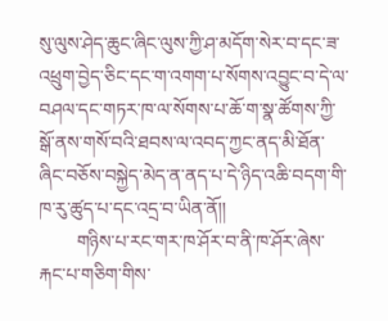སུ་ལུས་ཤེད་ཆུང་ཞིང་ལུས་ཀྱི་ཤ་མདོག་སེར་བ་དང་ཟ་འཕྲུག་བྱེད་ཅིང་དང་ག་འགག་པ་སོགས་འབྱུང་བ་དེ་ལ་བཤལ་དང་གཏར་ཁ་ལ་སོགས་པ་ཆོ་ག་སྣ་ཚོགས་ཀྱི་སྒོ་ནས་གསོ་བའི་ཐབས་ལ་འབད་ཀྱང་ནད་མི་ཐོན་ཞིང་བཅོས་བསྐྱེད་མེད་ན་ནད་པ་དེ་ཉིད་འཆི་བདག་གི་ཁ་རུ་ཚུད་པ་དང་འདྲ་བ་ཡིན་ནོ།།
        གཉིས་པ་རང་གར་ཁ་ཤོར་བ་ནི་ཁ་ཤོར་ཞེས་རྐང་པ་གཅིག་གིས་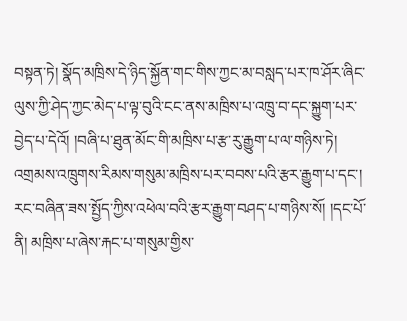བསྟན་ཏེ། སྣོད་མཁྲིས་དེ་ཉིད་སྐྱོན་གང་གིས་ཀྱང་མ་བསླད་པར་ཁ་ཤོར་ཞིང་ལུས་ཀྱི་ཤེད་ཀྱང་མེད་པ་ལྟ་བུའི་ངང་ནས་མཁྲིས་པ་འཁྲུ་བ་དང་སྐྱུག་པར་བྱེད་པ་དེའོ། །བཞི་པ་ཐུན་མོང་གི་མཁྲིས་པ་རྩ་རུ་རྒྱུག་པ་ལ་གཉིས་ཏེ། འགྲམས་འཁྲུགས་རིམས་གསུམ་མཁྲིས་པར་བབས་པའི་རྩར་རྒྱུག་པ་དང་། རང་བཞིན་ཟས་སྤྱོད་ཀྱིས་འཕེལ་བའི་རྩར་རྒྱུག་བཤད་པ་གཉིས་སོ། །དང་པོ་ནི། མཁྲིས་པ་ཞེས་རྐང་པ་གསུམ་གྱིས་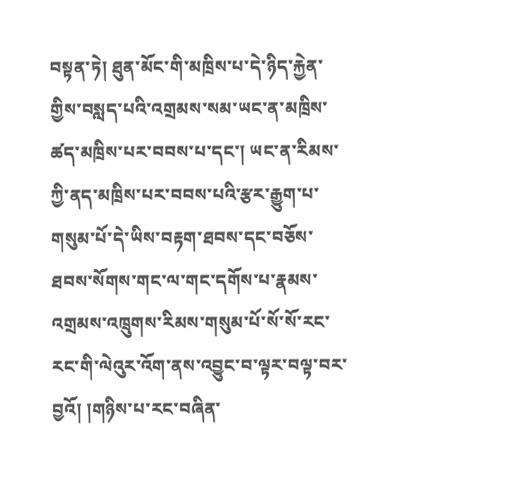བསྟན་ཏེ། ཐུན་མོང་གི་མཁྲིས་པ་དེ་ཉིད་རྐྱེན་གྱིས་བསླད་པའི་འགྲམས་སམ་ཡང་ན་མཁྲིས་ཚད་མཁྲིས་པར་བབས་པ་དང་། ཡང་ན་རིམས་ཀྱི་ནད་མཁྲིས་པར་བབས་པའི་རྩར་རྒྱུག་པ་གསུམ་པོ་དེ་ཡིས་བརྟག་ཐབས་དང་བཅོས་ཐབས་སོགས་གང་ལ་གང་དགོས་པ་རྣམས་འགྲམས་འཁྲུགས་རིམས་གསུམ་པོ་སོ་སོ་རང་རང་གི་ལེའུར་འོག་ནས་འབྱུང་བ་ལྟར་བལྟ་བར་བྱའོ། །གཉིས་པ་རང་བཞིན་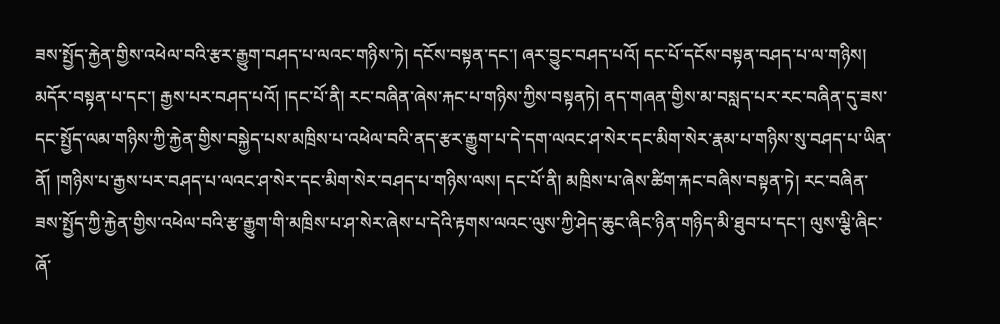ཟས་སྤྱོད་རྐྱེན་གྱིས་འཕེལ་བའི་རྩར་རྒྱུག་བཤད་པ་ལའང་གཉིས་ཏེ། དངོས་བསྟན་དང་། ཞར་བྱུང་བཤད་པའོ། དང་པོ་དངོས་བསྟན་བཤད་པ་ལ་གཉིས། མདོར་བསྟན་པ་དང་། རྒྱས་པར་བཤད་པའོ། །དང་པོ་ནི། རང་བཞིན་ཞེས་རྐང་པ་གཉིས་ཀྱིས་བསྟནཏེ། ནད་གཞན་གྱིས་མ་བསླད་པར་རང་བཞིན་དུ་ཟས་དང་སྤྱོད་ལམ་གཉིས་ཀྱི་རྐྱེན་གྱིས་བསྐྱེད་པས་མཁྲིས་པ་འཕེལ་བའི་ནད་རྩར་རྒྱུག་པ་དེ་དག་ལའང་ཤ་སེར་དང་མིག་སེར་རྣམ་པ་གཉིས་སུ་བཤད་པ་ཡིན་ནོ། །གཉིས་པ་རྒྱས་པར་བཤད་པ་ལའང་ཤ་སེར་དང་མིག་སེར་བཤད་པ་གཉིས་ལས། དང་པོ་ནི། མཁྲིས་པ་ཞེས་ཚིག་རྐང་བཞིས་བསྟན་ཏེ། རང་བཞིན་ཟས་སྤྱོད་ཀྱི་རྐྱེན་གྱིས་འཕེལ་བའི་རྩ་རྒྱུག་གི་མཁྲིས་པ་ཤ་སེར་ཞེས་པ་དེའི་རྟགས་ལའང་ལུས་ཀྱི་ཤེད་ཆུང་ཞིང་ཉིན་གཉིད་མི་ཐུབ་པ་དང་། ལུས་ལྕི་ཞིང་ཞོ་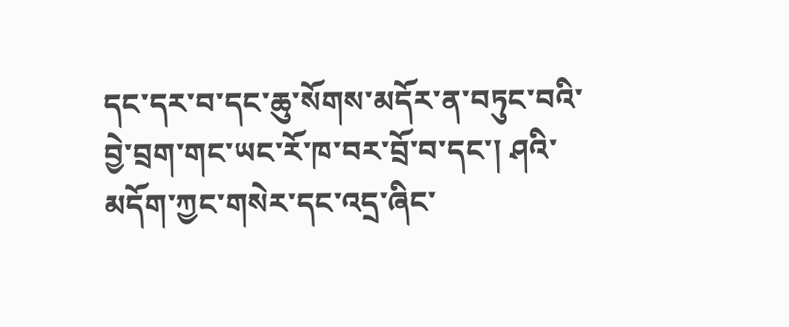དང་དར་བ་དང་ཆུ་སོགས་མདོར་ན་བཏུང་བའི་བྱེ་བྲག་གང་ཡང་རོ་ཁ་བར་བྲོ་བ་དང་། ཤའི་མདོག་ཀྱང་གསེར་དང་འདྲ་ཞིང་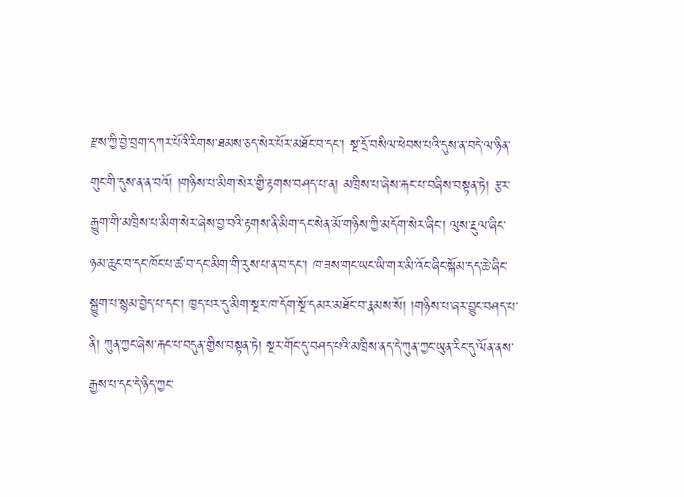རྫས་ཀྱི་བྱེ་བྲག་དཀར་པོའི་རིགས་ཐམས་ཅད་སེར་པོར་མཐོང་བ་དང་། སྔ་དྲོ་བསིལ་ཕེབས་པའི་དུས་ན་བདེ་ལ་ཉིན་གུང་གི་དུས་ན་ན་བའོ། །གཉིས་པ་མིག་སེར་གྱི་རྟགས་བཤད་པ་ན། མཁྲིས་པ་ཞེས་རྐང་པ་བཞིས་བསྟན་ཏེ། རྩར་རྒྱུག་གི་མཁྲིས་པ་མིག་སེར་ཞེས་བྱ་བའི་རྟགས་ནི་མིག་དང་སེན་མོ་གཉིས་ཀྱི་མདོག་སེར་ཞིང་། ལུས་རྔུལ་ཞིང་ཉམ་ཆུང་བ་དང་ཁོང་པ་ཚ་བ་དང་མིག་གི་རུས་པ་ན་བ་དང་། ཁ་ཟས་གང་ཡང་ཡི་གར་མི་འོང་ཞིང་སྐོམ་དད་ཆེ་ཞིང་སྐྱུག་པ་སྙམ་བྱེད་པ་དང་། ཁྱད་པར་དུ་མིག་སྔར་ཁ་དོག་སྔོ་དམར་མཐོང་བ་རྣམས་སོ། །གཉིས་པ་ཞར་བྱུང་བཤད་པ་ནི། ཀུན་ཀྱང་ཞེས་རྐང་པ་བདུན་གྱིས་བསྟན་ཏེ། སྔར་གོང་དུ་བཤད་པའི་མཁྲིས་ནད་དེ་ཀུན་ཀྱང་ཡུན་རིང་དུ་ལོན་ནས་རྒྱས་པ་དང་དེ་ཉིད་ཀྱང་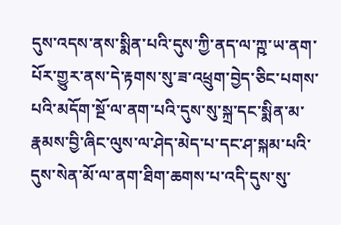དུས་འདས་ནས་སྨིན་པའི་དུས་ཀྱི་ནད་ལ་ཀྵ་ཡ་ནག་པོར་གྱུར་ནས་དེ་རྟགས་སུ་ཟ་འཕྲུག་བྱེད་ཅིང་པགས་པའི་མདོག་སྔོ་ལ་ནག་པའི་དུས་སུ་སྐྲ་དང་སྨིན་མ་རྣམས་བྱི་ཞིང་ལུས་ལ་ཤེད་མེད་པ་དང་ཤ་སྐམ་པའི་དུས་སེན་མོ་ལ་ནག་ཐིག་ཆགས་པ་འདི་དུས་སུ་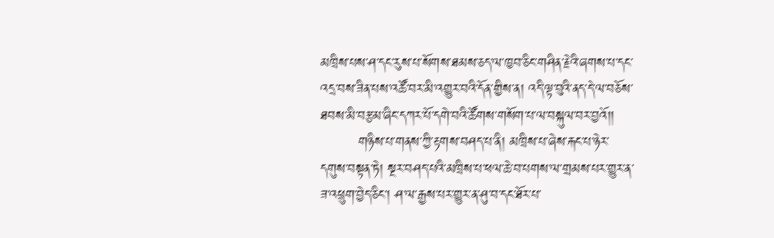མཁྲིས་པས་ཤ་དང་རུས་པ་སོགས་ཐམས་ཅད་ལ་ཁྱབ་ཅིང་གཤིན་རྗེའི་ཞགས་པ་དང་འདྲ་བས་ཟིན་པས་འཚོ་བར་མི་འགྱུར་བའི་དོན་གྱིས་ན། འདི་ལྟ་བུའི་ནད་དེ་ལ་བཅོས་ཐབས་མི་བརྩམ་ཞིང་དཀར་པོ་དགེ་བའི་ཚོགས་གསོག་པ་ལ་བསྐུལ་བར་བྱའོ།།
        གཉིས་པ་གནས་ཀྱི་རྟགས་བཤད་པ་ནི། མཁྲིས་པ་ཞེས་རྐང་པ་ཉེར་དགུས་བསྟན་ཏེ། སྔར་བཤད་པའི་མཁྲིས་པ་ཕལ་ཆེ་བ་པགས་ལ་གྲམས་པར་གྱུར་ན་ཟ་འཕྲུག་བྱེད་ཅིང་། ཤ་ལ་རྒྱས་པར་གྱུར་ན་ཤུ་བ་དང་ཐོར་པ་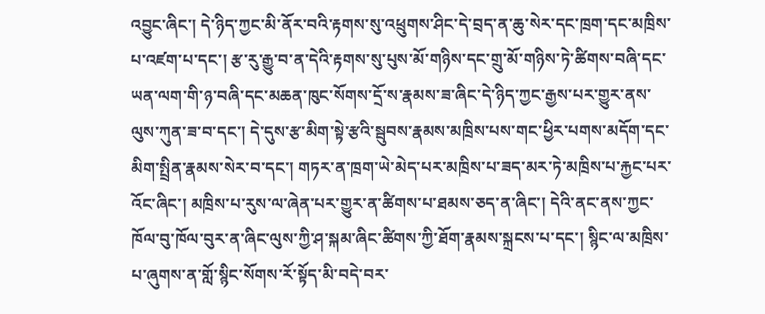འབྱུང་ཞིང་། དེ་ཉིད་ཀྱང་མི་ནོར་བའི་རྟགས་སུ་འཕྲུགས་ཤིང་དེ་བྲད་ན་ཆུ་སེར་དང་ཁྲག་དང་མཁྲིས་པ་འཛག་པ་དང་། རྩ་རུ་རྒྱུ་བ་ན་དེའི་རྟགས་སུ་པུས་མོ་གཉིས་དང་གྲུ་མོ་གཉིས་ཏེ་ཚིགས་བཞི་དང་ཡན་ལག་གི་ཉ་བཞི་དང་མཆན་ཁུང་སོགས་དྲོ་ས་རྣམས་ཟ་ཞིང་དེ་ཉིད་ཀྱང་རྒྱས་པར་གྱུར་ནས་ལུས་ཀུན་ཟ་བ་དང་། དེ་དུས་རྩ་མིག་སྟེ་རྩའི་སྦུབས་རྣམས་མཁྲིས་པས་གང་ཕྱིར་པགས་མདོག་དང་མིག་སྤྲིན་རྣམས་སེར་བ་དང་། གཏར་ན་ཁྲག་ཡེ་མེད་པར་མཁྲིས་པ་ཟད་མར་ཏེ་མཁྲིས་པ་རྐྱང་པར་འོང་ཞིང་། མཁྲིས་པ་རུས་ལ་ཞེན་པར་གྱུར་ན་ཚིགས་པ་ཐམས་ཅད་ན་ཞིང་། དེའི་ནང་ནས་ཀྱང་ཁོལ་བུ་ཁོལ་བུར་ན་ཞིང་ལུས་ཀྱི་ཤ་སྐམ་ཞིང་ཚིགས་ཀྱི་ཐོག་རྣམས་སྐྲངས་པ་དང་། སྙིང་ལ་མཁྲིས་པ་ཞུགས་ན་གློ་སྙིང་སོགས་རོ་སྟོད་མི་བདེ་བར་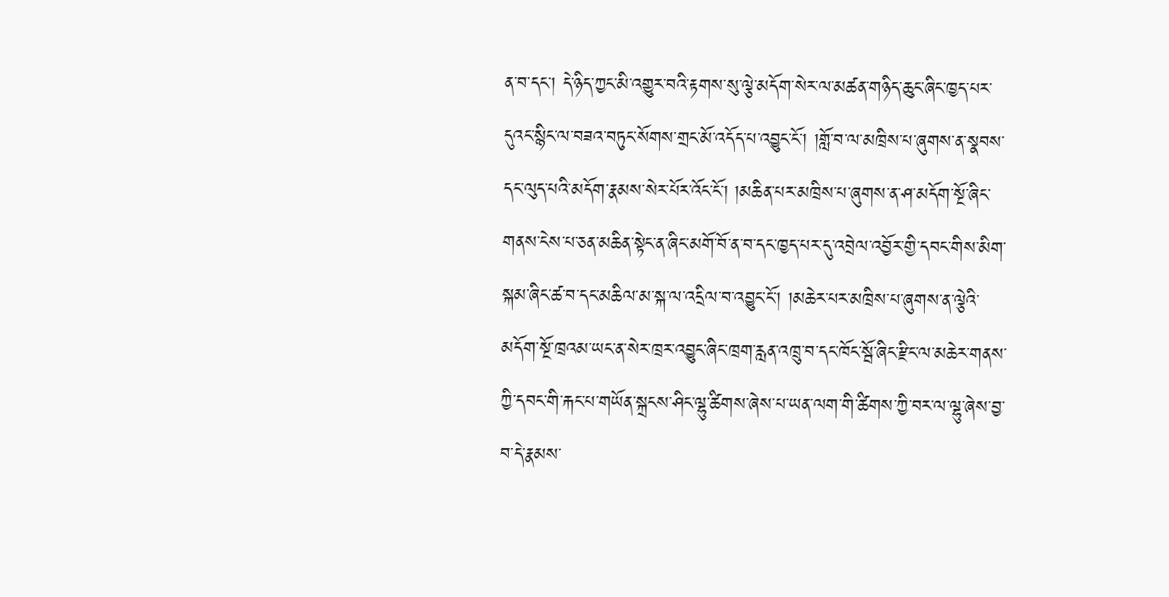ན་བ་དང་། དེ་ཉིད་ཀྱང་མི་འགྱུར་བའི་རྟགས་སུ་ལྕེ་མདོག་སེར་ལ་མཚན་གཉིད་ཆུང་ཞིང་ཁྱད་པར་དུའང་སྙིང་ལ་བཟའ་བཏུང་སོགས་གྲང་མོ་འདོད་པ་འབྱུང་ངོ་། །གློ་བ་ལ་མཁྲིས་པ་ཞུགས་ན་སྣབས་དང་ལུད་པའི་མདོག་རྣམས་སེར་པོར་འོང་ངོ་། །མཆིན་པར་མཁྲིས་པ་ཞུགས་ན་ཤ་མདོག་སྔོ་ཞིང་གནས་ངེས་པ་ཅན་མཆིན་སྟེང་ན་ཞིང་མགོ་བོ་ན་བ་དང་ཁྱད་པར་དུ་འབྲེལ་འབྱོར་གྱི་དབང་གིས་མིག་སྐམ་ཞིང་ཚ་བ་དང་མཆིལ་མ་སྐ་ལ་འདྲིལ་བ་འབྱུང་ངོ་། །མཆེར་པར་མཁྲིས་པ་ཞུགས་ན་ལྕེའི་མདོག་སྔོ་ཁྲའམ་ཡང་ན་སེར་ཁྲར་འབྱུང་ཞིང་ཁྲག་རླན་འཁྲུ་བ་དང་ཁོང་སྦོ་ཞིང་རྫིང་ལ་མཆེར་གནས་ཀྱི་དབང་གི་རྐང་པ་གཡོན་སྐྲངས་ཤིང་ལྷུ་ཚིགས་ཞེས་པ་ཡན་ལག་གི་ཚིགས་ཀྱི་བར་ལ་ལྷུ་ཞེས་བྱ་བ་དེ་རྣམས་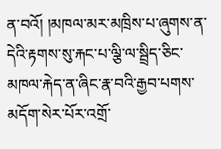ན་བའོ། །མཁལ་མར་མཁྲིས་པ་ཞུགས་ན་དེའི་རྟགས་སུ་རྐང་པ་ལྕི་ལ་སྦྲིད་ཅིང་མཁལ་རྐེད་ན་ཞིང་རྣ་བའི་རྒྱབ་པགས་མདོག་སེར་པོར་འགྲོ་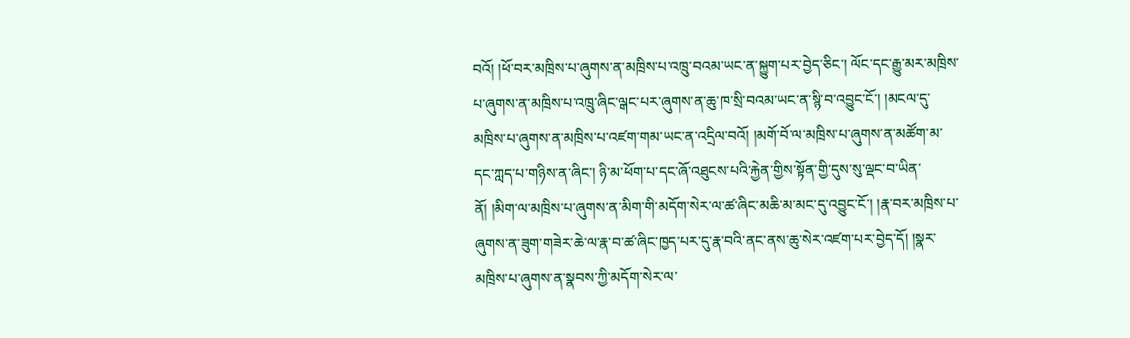བའོ། །ཕོ་བར་མཁྲིས་པ་ཞུགས་ན་མཁྲིས་པ་འཁྲུ་བའམ་ཡང་ན་སྐྱུག་པར་བྱེད་ཅིང་། ལོང་དང་རྒྱུ་མར་མཁྲིས་པ་ཞུགས་ན་མཁྲིས་པ་འཁྲུ་ཞིང་ལྒང་པར་ཞུགས་ན་ཆུ་ཁ་སྲི་བའམ་ཡང་ན་སྙི་བ་འབྱུང་ངོ་། །མངལ་དུ་མཁྲིས་པ་ཞུགས་ན་མཁྲིས་པ་འཛག་གམ་ཡང་ན་འདྲིལ་བའོ། །མགོ་བོ་ལ་མཁྲིས་པ་ཞུགས་ན་མཚོག་མ་དང་ཀླད་པ་གཉིས་ན་ཞིང་། ཉི་མ་ཕོག་པ་དང་ཞོ་འཐུངས་པའི་རྐྱེན་གྱིས་སྟོན་གྱི་དུས་སུ་ལྡང་བ་ཡིན་ནོ། །མིག་ལ་མཁྲིས་པ་ཞུགས་ན་མིག་གི་མདོག་སེར་ལ་ཚ་ཞིང་མཆི་མ་མང་དུ་འབྱུང་ངོ་། །རྣ་བར་མཁྲིས་པ་ཞུགས་ན་ཟུག་གཟེར་ཆེ་ལ་རྣ་བ་ཚ་ཞིང་ཁྱད་པར་དུ་རྣ་བའི་ནང་ནས་ཆུ་སེར་འཛག་པར་བྱེད་དོ། །སྣར་མཁྲིས་པ་ཞུགས་ན་སྣབས་ཀྱི་མདོག་སེར་ལ་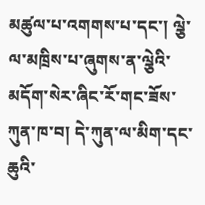མཚུལ་པ་འགགས་པ་དང་། ལྕེ་ལ་མཁྲིས་པ་ཞུགས་ན་ལྕེའི་མདོག་སེར་ཞིང་རོ་གང་ཟོས་ཀུན་ཁ་བ། དེ་ཀུན་ལ་མིག་དང་ཆུའི་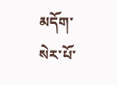མདོག་སེར་པོ་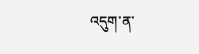འདུག་ན་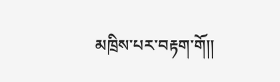མཁྲིས་པར་བརྟག་གོ།།